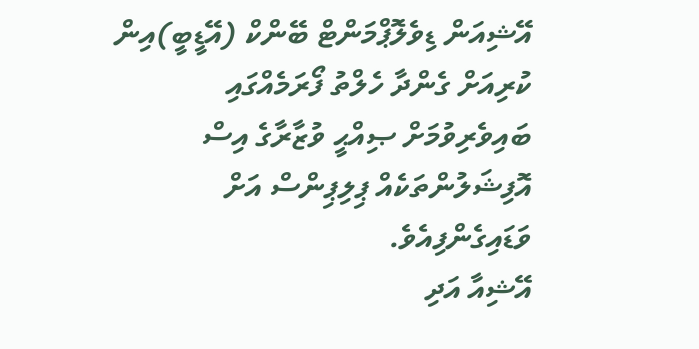އޭޝިއަން ޑިވެލޮޕްމަންޓް ބޭންކް (އޭޑީބީ)އިން ކުރިއަށް ގެންދާ ހެލްތު ފޯރަމެއްގައި ބައިވެރިވުމަށް ޞިއްޙީ ވުޒާރާގެ އިސް އޮފިޝަލުންތަކެއް ޕިލިޕިންސް އަށް ވަޑައިގެންފިއެވެ.
އޭޝިއާ އަދި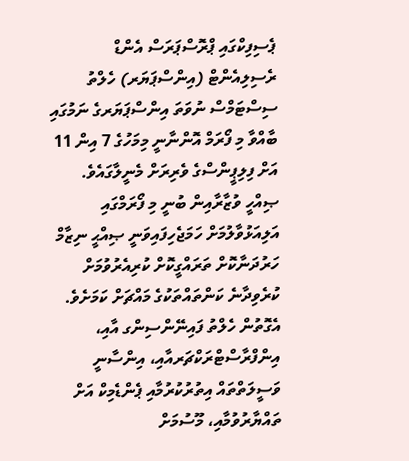ޕެސިފިކްގައި ޕްރޮސްޕަރަސް އެންޑް ރެސިލިއެންޓް (އިންސްޕަޔަރ) ހެލްތު ސިސްޓަމްސް ނުވަތަ އިންސްޕަޔަރގެ ނަމުގައި ބާއްވާ މި ފޯރަމް އޮންނާނީ މިމަހުގެ 7 އިން 11 އަށް ފިލިޕީންސްގެ ވެރިރަށް މެނީލާގައެވެ.
ޞިއްހީ ވުޒާރާއިން ބުނީ މި ފޯރަމްގައި އަލިއަޅުވާލުމަށް ހަމަޖެހިފައިވަނީ ޞިއްޙީ ނިޒާމް ހަރުދަނާކޮށް ތަރައްގީކޮށް ކުރިއެރުވުމަށް ކުރެވިދާނެ ކަންތައްތަކުގެ މައްޗަށް ކަމަށެވެ. އެގޮތުން ހެލްތު ފައިނޭންސިންގ އާއި، އިންފްރާސްޓްރަކްޗަރއާއި، އިންސާނީ ވަސީލަތްތައް އިތުރުކުރުމާއި ޕެންޑެމިކް އަށް ތައްޔާރުވުމާއި، މޫސުމަށް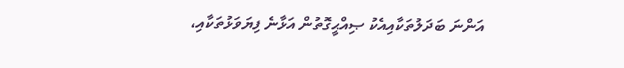އަންނަ ބަދަލުތަކާއިއެކު ޞިއްޙީގޮތުން އަޅާނެ ފިޔަވަޅުތަކާއި،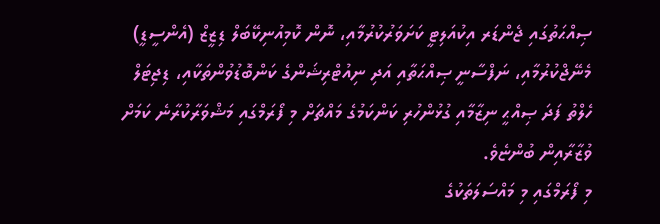ޞިއްޙަތުގައި ޖެންޑަރ އިކުއަލިޓީ ކަށަވަރުކުރުމާއި، ނޮން ކޮމިއުނިކޭބަލް ޑިޒީޒް (އެންސީޑީ) މެނޭޖްކުރުމާއި، ނަފްސާނީ ޞިއްޙަތާއި އަދި ނިއުޓްރިޝަންގެ ކަންބޮޑުވުންތަކާއި، ޑިޖިޓަލް ހެލްތު ފަދަ ޞިއްޙީ ނިޒާމާއި ގުޅުންހުރި ކަންކަމުގެ މައްޗަށް މި ފޯރަމްގައި މަޝްވަރާކުރާނެ ކަމަށް ވުޒާރާއިން ބުންޏެވެ.
މި ފޯރަމްގައި މި މައްސަލަތަކުގެ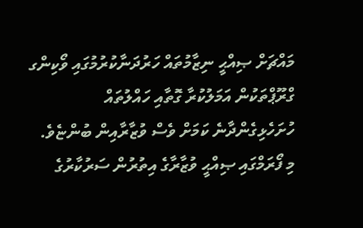މައްޗަށް ޞިއްޙީ ނިޒާމުތައް ހަރުދަނާކުރުމުގައި ވޯކިންގ ގްރޫޕްތަކުން އަމަލުކުރާ ގޮތާއި ހައްލުތައް ހުށަހެޅިގެންދާނެ ކަމަށް ވެސް ވުޒާރާއިން ބުންޏެވެ.
މި ފޯރަމްގައި ޞިއްޙީ ވުޒާރާގެ އިތުރުން ސަރުކާރުގެ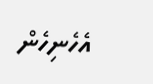އެހެނިހެން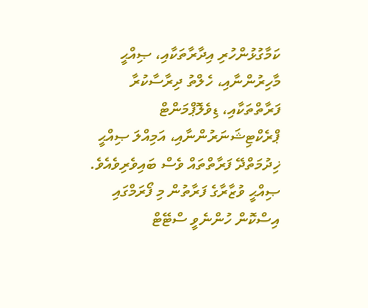ކަމާގުޅުންހުރި އިދާރާތަކާއި، ޞިއްޙީ މާހިރުންނާއި، ހެލްތު ދިރާސާކުރާ ފަރާތްތަކާއި، ޑިވެލޮޕްމަންޓް ޕްރެކްޓިޝަނަރުންނާއި، އަމިއްލަ ޞިއްޙީ ޚިދުމަތްދޭ ފަރާތްތައް ވެސް ބައިވެރިވެއެވެ.
ޞިއްޙީ ވުޒާރާގެ ފަރާތުން މި ފޯރަމްގައި އިސްކޮން ހުންނެވީ ސްޓޭޓް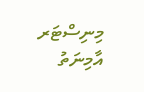މިނިސްޓަރ އާމިނަތު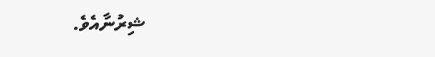ޝިރުނާއެވެ.